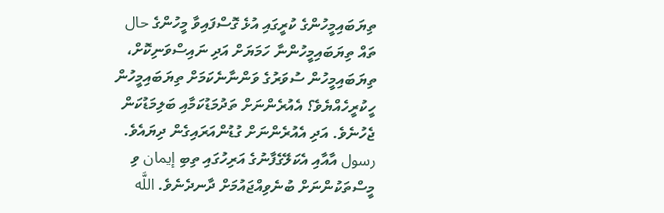ތިޔަބައިމީހުންގެ ކުރީގައި އުޅެ ގޮސްފައިވާ މީހުންގެ حال ތައް ތިޔަބައިމީހުންނާ ހަމަޔަށް އަދި ނައިސްވަނިކޮށް، ތިޔަބައިމީހުން ސުވަރުގެ ވަންނާނެކަމަށް ތިޔަބައިމީހުން ހީކުރީހެއްޔެވެ؟ އެއުރެންނަށް ތަދުމަޑުކަމާއި ބަލިމަޑުކަން ޖެހުނެވެ. އަދި އެއުރެންނަށް ގުޑުންއަރައިގެން ދިޔައެވެ. رسول އާއާއި އެކަލޭގެފާނުގެ އަރިހުގައި ތިބި إيمان ވި މީސްތަކުންނަށް ބުނެވިއްޖައުމަށް ދާނދެނެވެ. اللَّه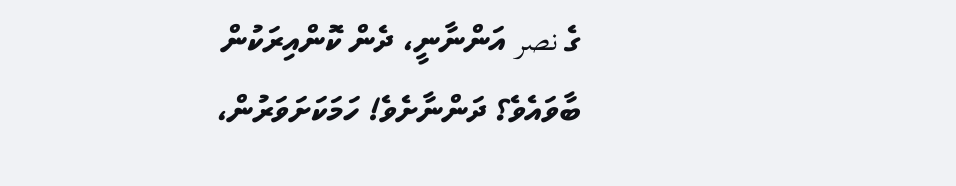ގެ نصر އަންނާނީ، ދެން ކޮންއިރަކުން ބާވައެވެ؟ ދަންނާށެވެ! ހަމަކަށަވަރުން،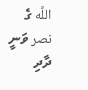اللَّه ގެ نصر ވަނީ ދާދި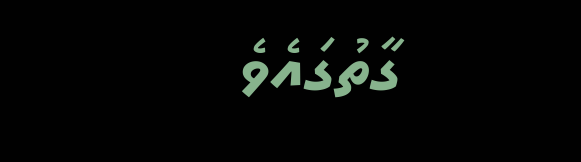ގާތުގައެވެ